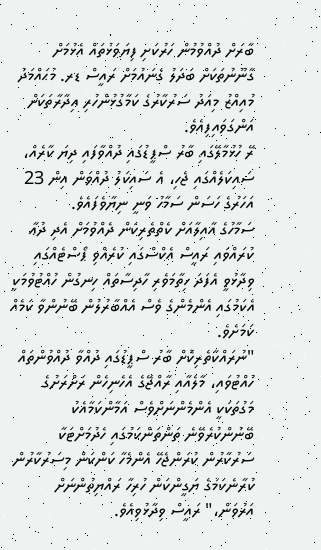ބާރަށް ދުއްވުމުން ހަރުކަށި ފިޔަވަޅުތައް އެޅުމަށް ގާނޫނުތަކަށް ބަދަލު ގެނައުމަށް ރައީސް ޑރ. މުޙައްމަދު މުއިއްޒު މިއަދު ސަރުކާރުގެ ކަމާގުޅުންހުރި އިދާރާތަކަށް އަންގަވައިފިއެވެ.
ރޭ ހުޅުމާލޭގައި ބާރު ސްޕީޑުގައި ދުއްވާފައި ދިޔަ ކާރެއް، ސައިކަލެއްގައި ޖެހި، އެ ސައިކަލު ދުއްވަން އިން 23 އަހަރުގެ ހަސަން ސަމާހު ވަނީ ނިޔާވެފައެވެ.
ސަމާހުގެ އާއިލާއަށް ކެތްތެރިކަން ދެއްވުމަށް އެދި ދުޢާ ކުރައްވައި ރައީސް އެކްސްގައި ކުރެއްވި ޕޯސްޓެއްގައި ވިދާޅުވީ އެފަދަ ހިތާމަވެރި ހާދިސާތައް ހިނގުން ހުއްޓުވުމަކީ އެކަމުގައި އެންމެންގެ ވެސް އެއްބާރުލުން ބޭނުންވާ ކަމެއް ކަމަށެވެ.
"ނުރައްކާތެރިކޮށް ބާރު ސްޕީޑުގައި ދުއްވާ ދުއްވުންތައް ހުއްޓުވައި، މާލެއާއި ރާއްޖޭގެ އެހެނިހެން ރަށްރަށުގެ މަގުތަކަކީ އެންމެންނަށްވެސް އަމާންކަމާއެކު ބޭނުންކުރެވޭނެ ތަންތަންކަމުގައި ހެދުމަށްޓަކާ ސަރުކާރުން ކުރަންޖެހޭ އެންމެހާ ކަންކަން މިސަރުކާރުން ކުރާނެކަމުގެ ޔަގީންކަން ހުރިހާ ރައްޔިތުންނަށް އަރުވަން،" ރައީސް ވިދާޅުވިއެވެ.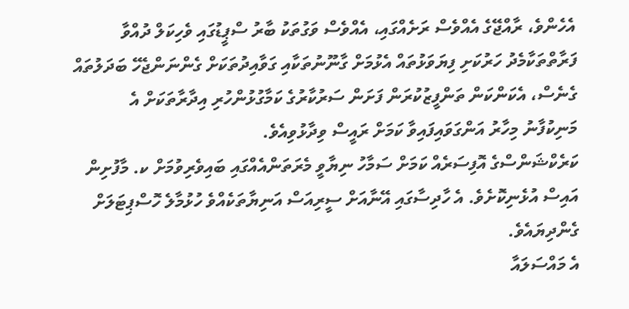އެހެންވެ، ރާއްޖޭގެ އެއްވެސް ރަށެއްގައި، އެއްވެސް ވަގުތަކު ބާރު ސްޕީޑުގައި ވެހިކަލް ދުއްވާ ފަރާތްތަކާމެދު ހަރުކަށި ފިޔަވަޅުތައް އެޅުމަށް ގާނޫނުތަކާއި ގަވާއިދުތަކަށް ގެންނަންޖެހޭ ބަދަލުތައް ގެނެސް، އެކަންކަން ތަންފީޒުކުރަން ފަށަން ސަރުކާރުގެ ކަމާގުޅުންހުރި އިދާރާތަކަށް އެ މަނިކުފާނު މިހާރު އަންގަވައިފައިވާ ކަމަށް ރައީސް ވިދާޅުވިއެވެ.
ކަރެކްޝަންސްގެ އޮފިސަރެއް ކަމަށް ސަމާހު ނިޔާވީ މެރަތަންއެއްގައި ބައިވެރިވުމަށް ކ. މާފުށިން އައިސް އުޅެނިކޮށެވެ. އެ ހާދިސާގައި އޭނާއަށް ސީރިއަސް އަނިޔާތަކެއްވެ ހުޅުމާލެ ހޮސްޕިޓަލަށް ގެންދިޔައެވެ.
އެ މައްސަލައާ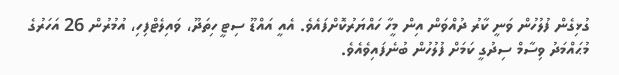ގުޅިގެން ފުލުހުން ވަނީ ކާރު ދުއްވަން އިން މީހާ ހައްޔަރުކޮށްފައެވެ. އެއީ އައްޑޫ ސިޓީ ހިތަދޫ، ވައިލެޓްފިހި، އުމުރުން 26 އަހަރުގެ މުޙައްމަދު ވިސާމް ސިދުގީ ކަމަށް ފުލުހުން ބުނެފައިވެއެވެ.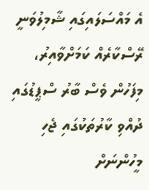އެ މައްސަލައިގައި ޝާމިލުވަނީ ރޭސްކާރެއް ކަމަށްވާއިރު، މިފަހުން ވެސް ބާރު ސްޕީޑުގައި ދުއްވި ކާރުތަކުގައި ޖެހި މީހުންނަށް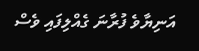އަނިޔާވެ ފުރާނަ ގެއްލިފައި ވެސް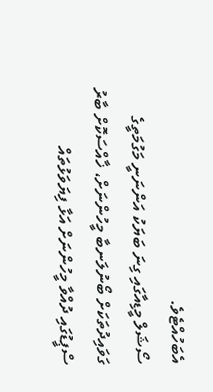އެބަހުއްޓެވެ.
ސޯޝަލް މީޑިއާގައި ގިނަ ބަޔަކު އަންނަނީ މަގުމަތީގެ ގަވައިދުތަކަށް ބޯނުލަނބާ މީހުންނަށް، ޚާއްސަކޮށް ބާރު ސްޕީޑުގައި ދުއްވާ މީހުންނަށް އަޅާ ފިޔަވަޅުތައް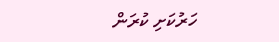ހަރުކަށި ކުރަން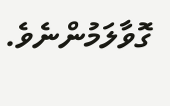ގޮވާލަމުންނެވެ.